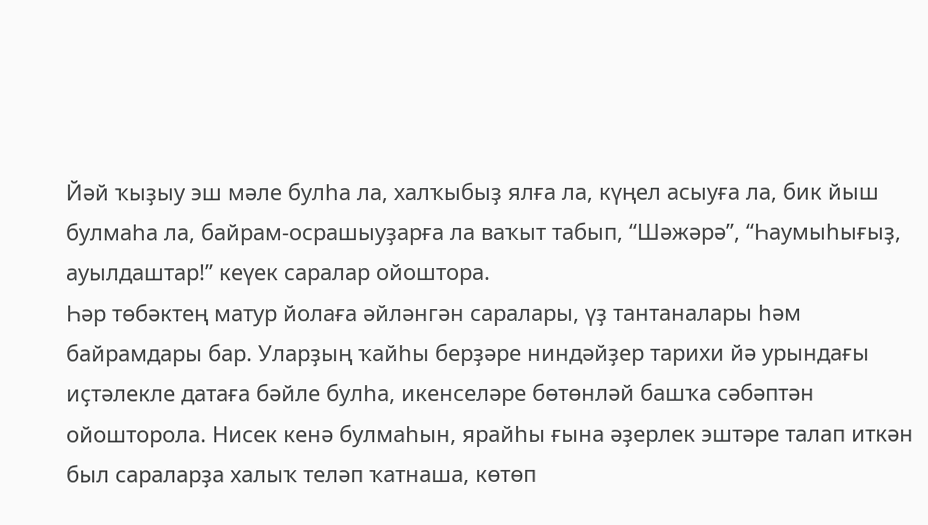Йәй ҡыҙыу эш мәле булһа ла, халҡыбыҙ ялға ла, күңел асыуға ла, бик йыш булмаһа ла, байрам-осрашыуҙарға ла ваҡыт табып, “Шәжәрә”, “Һаумыһығыҙ, ауылдаштар!” кеүек саралар ойоштора.
Һәр төбәктең матур йолаға әйләнгән саралары, үҙ тантаналары һәм байрамдары бар. Уларҙың ҡайһы берҙәре ниндәйҙер тарихи йә урындағы иҫтәлекле датаға бәйле булһа, икенселәре бөтөнләй башҡа сәбәптән ойошторола. Нисек кенә булмаһын, ярайһы ғына әҙерлек эштәре талап иткән был сараларҙа халыҡ теләп ҡатнаша, көтөп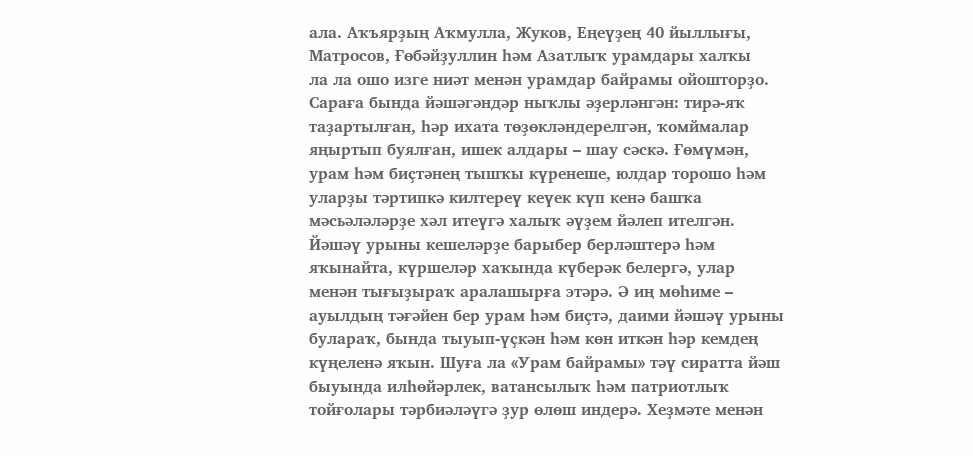ала. Аҡъярҙың Аҡмулла, Жуков, Еңеүҙең 40 йыллығы, Матросов, Ғөбәйҙуллин һәм Азатлыҡ урамдары халҡы
ла ла ошо изге ниәт менән урамдар байрамы ойошторҙо. Сараға бында йәшәгәндәр ныҡлы әҙерләнгән: тирә-яҡ таҙартылған, һәр ихата төҙөкләндерелгән, ҡомймалар яңыртып буялған, ишек алдары – шау сәскә. Ғөмүмән, урам һәм биҫтәнең тышҡы күренеше, юлдар торошо һәм уларҙы тәртипкә килтереү кеүек күп кенә башҡа мәсьәләләрҙе хәл итеүгә халыҡ әүҙем йәлеп ителгән.
Йәшәү урыны кешеләрҙе барыбер берләштерә һәм яҡынайта, күршеләр хаҡында күберәк белергә, улар менән тығыҙыраҡ аралашырға этәрә. Ә иң мөһиме – ауылдың тәғәйен бер урам һәм биҫтә, даими йәшәү урыны булараҡ, бында тыуып-үҫкән һәм көн иткән һәр кемдең күңеленә яҡын. Шуға ла «Урам байрамы» тәү сиратта йәш быуында илһөйәрлек, ватансылыҡ һәм патриотлыҡ тойғолары тәрбиәләүгә ҙур өлөш индерә. Хеҙмәте менән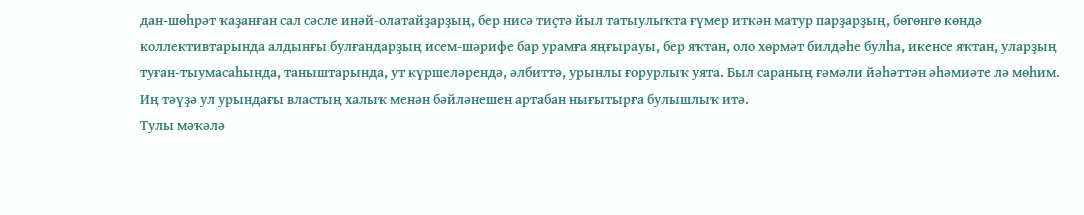дан-шөһрәт ҡаҙанған сал сәсле инәй-олатайҙарҙың, бер нисә тиҫтә йыл татыулыҡта ғүмер иткән матур парҙарҙың, бөгөнгө көндә коллективтарында алдынғы булғандарҙың исем-шәрифе бар урамға яңғырауы, бер яҡтан, оло хөрмәт билдәһе булһа, икенсе яҡтан, уларҙың туған-тыумасаһында, таныштарында, ут күршеләрендә, әлбиттә, урынлы ғорурлыҡ уята. Был сараның ғәмәли йәһәттән әһәмиәте лә мөһим. Иң тәүҙә ул урындағы властың халыҡ менән бәйләнешен артабан нығытырға булышлыҡ итә.
Тулы мәҡәлә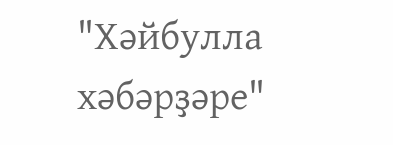"Хәйбулла хәбәрҙәре"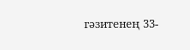гәзитенең 33-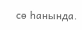сө һанында.